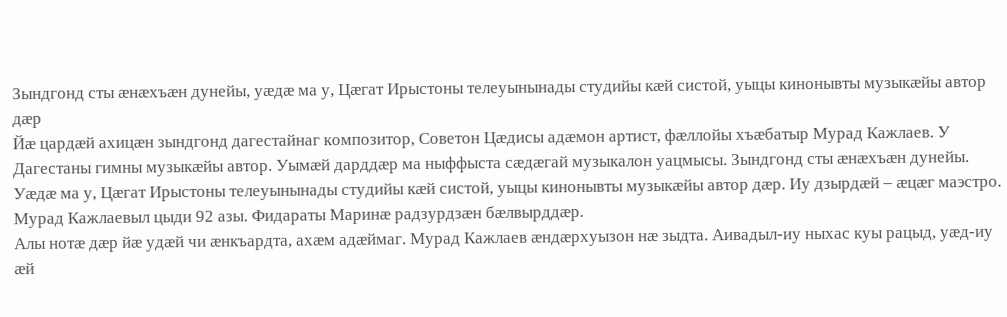Зындгонд сты æнæхъæн дунейы, уæдæ ма у, Цæгат Ирыстоны телеуынынады студийы кæй систой, уыцы кинонывты музыкæйы автор дæр
Йæ цардæй ахицæн зындгонд дагестайнаг композитор, Советон Цæдисы адæмон артист, фæллойы хъæбатыр Мурад Кажлаев. У Дагестаны гимны музыкæйы автор. Уымæй дарддæр ма ныффыста сæдæгай музыкалон уацмысы. Зындгонд сты æнæхъæн дунейы. Уæдæ ма у, Цæгат Ирыстоны телеуынынады студийы кæй систой, уыцы кинонывты музыкæйы автор дæр. Иу дзырдæй – æцæг маэстро. Мурад Кажлаевыл цыди 92 азы. Фидараты Маринæ радзурдзæн бæлвырддæр.
Алы нотæ дæр йæ удæй чи æнкъардта, ахæм адæймаг. Мурад Кажлаев æндæрхуызон нæ зыдта. Аивадыл-иу ныхас куы рацыд, уæд-иу æй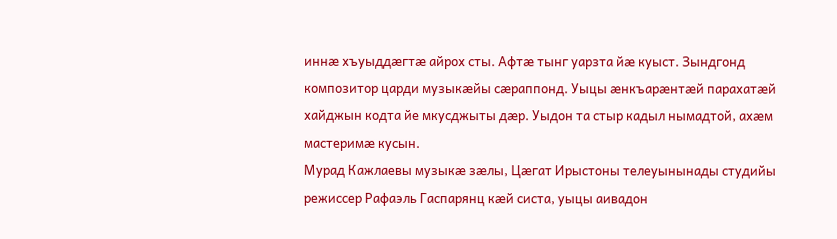иннæ хъуыддæгтæ айрох сты. Афтæ тынг уарзта йæ куыст. Зындгонд композитор царди музыкæйы сæраппонд. Уыцы æнкъарæнтæй парахатæй хайджын кодта йе мкусджыты дæр. Уыдон та стыр кадыл нымадтой, ахæм мастеримæ кусын.
Мурад Кажлаевы музыкæ зæлы, Цæгат Ирыстоны телеуынынады студийы режиссер Рафаэль Гаспарянц кæй систа, уыцы аивадон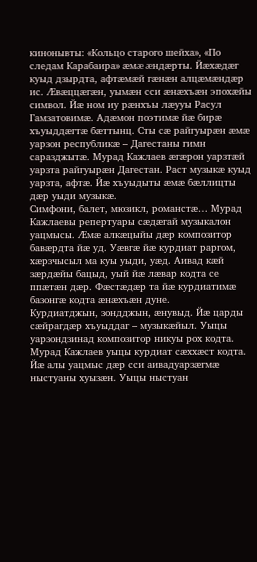кинонывты: «Кольцо старого шейха», «По следам Карабаира» æмæ æндæрты. Йæхæдæг куыд дзырдта, афтæмæй гæнæн алцæмæндæр ис. Æвæццæгæн, уымæн сси æнæхъæн эпохæйы символ. Йæ ном иу рæнхъы лæууы Расул Гамзатовимæ. Адæмон поэтимæ йæ бирæ хъуыддæгтæ бæттынц. Сты сæ райгуырæн æмæ уарзон республикæ – Дагестаны гимн саразджытæ. Мурад Кажлаев æгæрон уарзтæй уарзта райгуырæн Дагестан. Раст музыкæ куыд уарзта, афтæ. Йæ хъуыдыты æмæ бæллицты дæр уыди музыкæ.
Симфони, балет, мюзикл, романстæ… Мурад Кажлаевы репертуары сæдæгай музыкалон уацмысы. Æмæ алкæцыйы дæр композитор бавæрдта йæ уд. Уæвгæ йæ курдиат раргом, хæрзчысыл ма куы уыди, уæд. Аивад кæй зæрдæйы бацыд, уый йæ лæвар кодта се ппæтæн дæр. Фæстæдæр та йæ курдиатимæ базонгæ кодта æнæхъæн дуне.
Курдиатджын, зондджын, æнувыд. Йæ царды сæйрагдæр хъуыддаг – музыкæйыл. Уыцы уарзондзинад композитор никуы рох кодта.
Мурад Кажлаев уыцы курдиат сæххæст кодта. Йæ алы уацмыс дæр сси аивадуарзæгмæ ныстуаны хуызæн. Уыцы ныстуан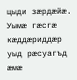цыди зæрдæйæ. Уымæ гæсгæ кæддæриддæр уыд рæсуагъд æмæ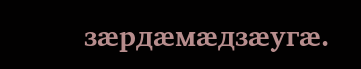зæрдæмæдзæугæ.